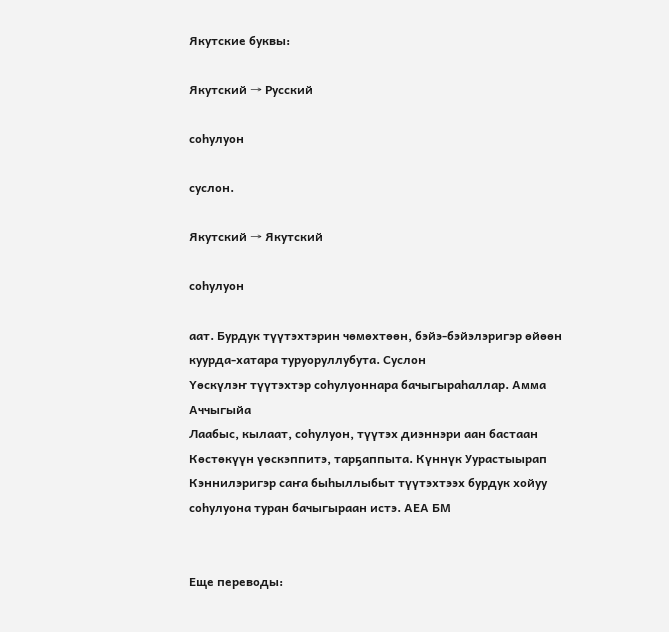Якутские буквы:

Якутский → Русский

соһулуон

суслон.

Якутский → Якутский

соһулуон

аат. Бурдук түүтэхтэрин чөмөхтөөн, бэйэ-бэйэлэригэр өйөөн куурда-хатара туруоруллубута. Суслон
Үөскүлэҥ түүтэхтэр соһулуоннара бачыгыраһаллар. Амма Аччыгыйа
Лаабыс, кылаат, соһулуон, түүтэх диэннэри аан бастаан Көстөкүүн үөскэппитэ, тарҕаппыта. Күннүк Уурастыырап
Кэннилэригэр саҥа быһыллыбыт түүтэхтээх бурдук хойуу соһулуона туран бачыгыраан истэ. АЕА БМ


Еще переводы: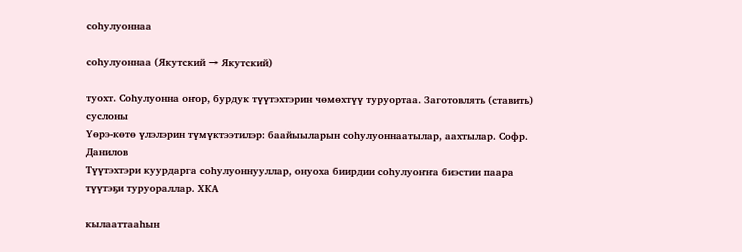соһулуоннаа

соһулуоннаа (Якутский → Якутский)

туохт. Соһулуонна оҥор, бурдук түүтэхтэрин чөмөхтүү туруортаа. Заготовлять (ставить) суслоны
Үөрэ-көтө үлэлэрин түмүктээтилэр: баайыыларын соһулуоннаатылар, аахтылар. Софр. Данилов
Түүтэхтэри куурдарга соһулуоннууллар, онуоха биирдии соһулуоҥҥа биэстии паара түүтэҕи туруораллар. ХКА

кылааттааһын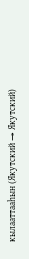кылааттааһын (Якутский → Якутский)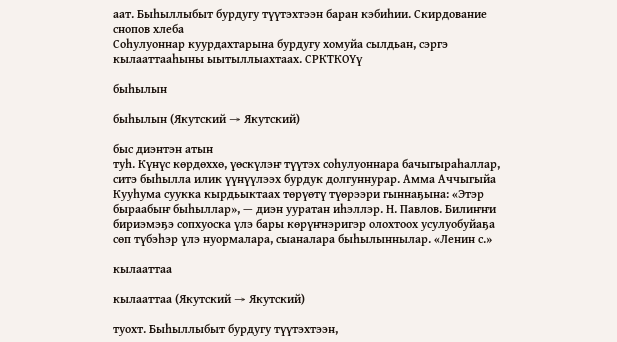аат. Быһыллыбыт бурдугу түүтэхтээн баран кэбиһии. Скирдование снопов хлеба
Соһулуоннар куурдахтарына бурдугу хомуйа сылдьан, сэргэ кылааттааһыны ыытыллыахтаах. СРКТКОҮү

быһылын

быһылын (Якутский → Якутский)

быс диэнтэн атын
туһ. Күнүс көрдөххө, үөскүлэҥ түүтэх соһулуоннара бачыгыраһаллар, ситэ быһылла илик үүнүүлээх бурдук долгуннурар. Амма Аччыгыйа
Кууһума суукка кырдьыктаах төрүөтү түөрээри гыннаҕына: «Этэр быраабыҥ быһыллар», — диэн ууратан иһэллэр. Н. Павлов. Билиҥҥи бириэмэҕэ сопхуоска үлэ бары көрүҥнэригэр олохтоох усулуобуйаҕа сөп түбэһэр үлэ нуормалара, сыаналара быһылыннылар. «Ленин с.»

кылааттаа

кылааттаа (Якутский → Якутский)

туохт. Быһыллыбыт бурдугу түүтэхтээн,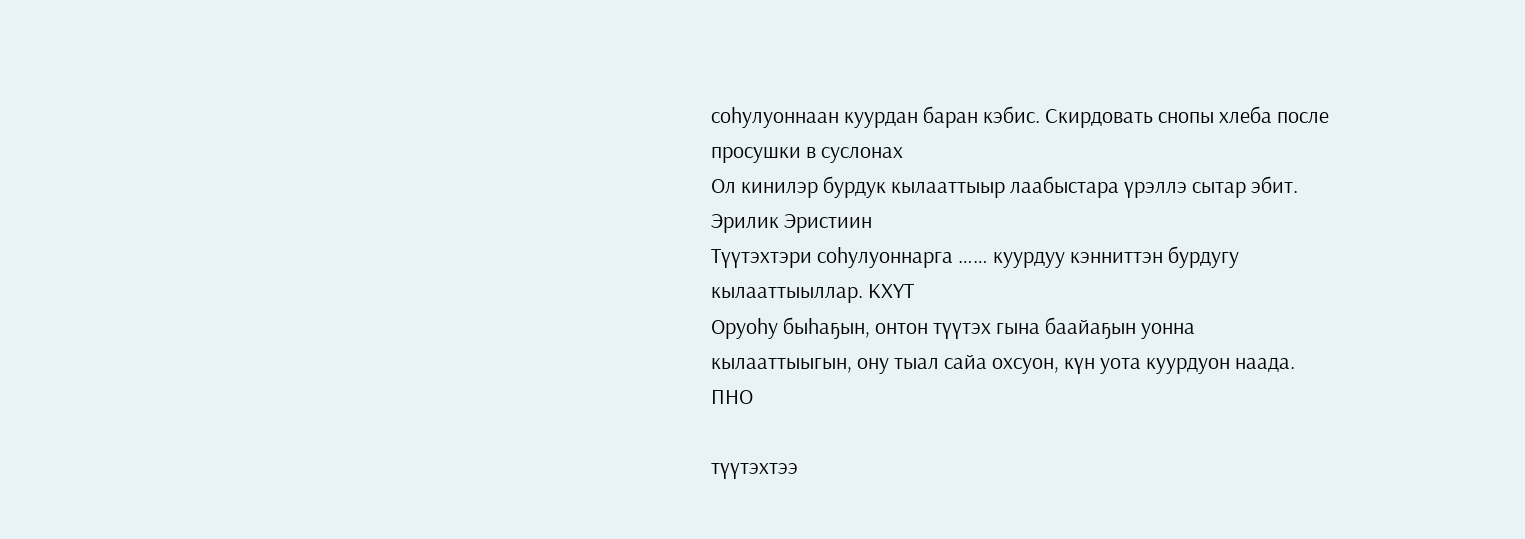соһулуоннаан куурдан баран кэбис. Скирдовать снопы хлеба после просушки в суслонах
Ол кинилэр бурдук кылааттыыр лаабыстара үрэллэ сытар эбит. Эрилик Эристиин
Түүтэхтэри соһулуоннарга …… куурдуу кэнниттэн бурдугу кылааттыыллар. КХҮТ
Оруоһу быһаҕын, онтон түүтэх гына баайаҕын уонна кылааттыыгын, ону тыал сайа охсуон, күн уота куурдуон наада. ПНО

түүтэхтээ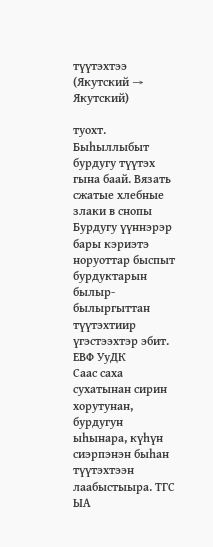түүтэхтээ (Якутский → Якутский)

туохт. Быһыллыбыт бурдугу түүтэх гына баай. Вязать сжатые хлебные злаки в снопы
Бурдугу үүннэрэр бары кэриэтэ норуоттар быспыт бурдуктарын былыр-былыргыттан түүтэхтиир үгэстээхтэр эбит. ЕВФ УуДК
Саас саха сухатынан сирин хорутунан, бурдугун ыһынара, күһүн сиэрпэнэн быһан түүтэхтээн лаабыстыыра. ТГС ЫА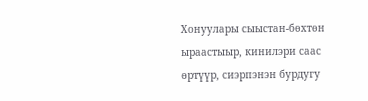Хонуулары сыыстан-бөхтөн ыраастыыр, кинилэри саас өртүүр, сиэрпэнэн бурдугу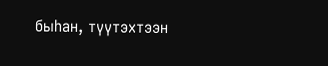быһан, түүтэхтээн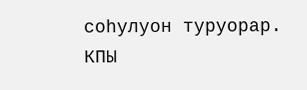соһулуон туруорар. КПЫ